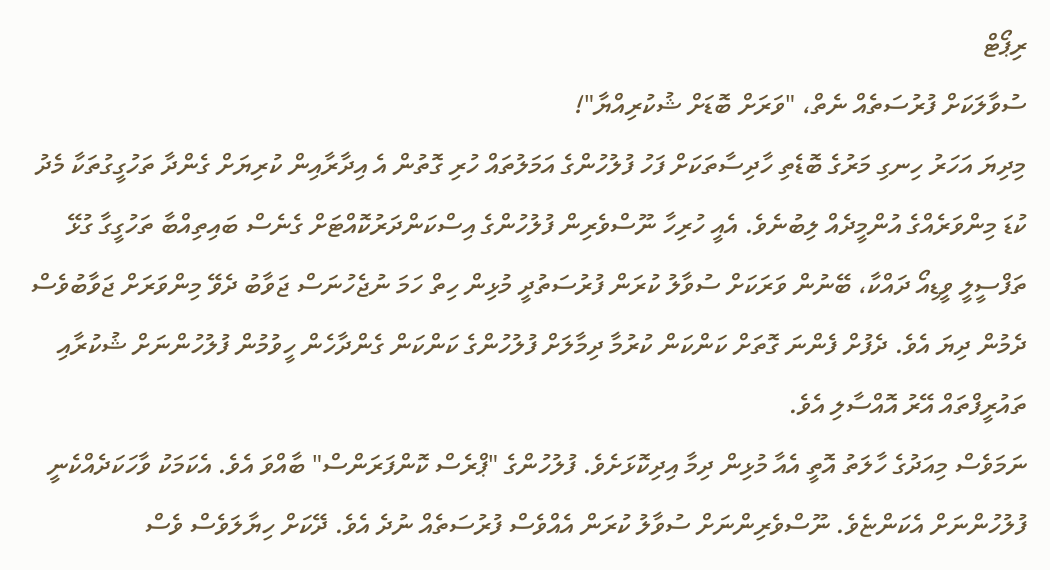ރިޕޯޓް
ސުވާލަކަށް ފުރުސަތެއް ނެތް، "ވަރަށް ބޮޑަށް ޝުކުރިއްޔާ"!
މިދިޔަ އަހަރު ހިނގި މަރުގެ ބޮޑެތި ހާދިސާތަކަށް ފަހު ފުލުހުންގެ އަމަލުތައް ހުރި ގޮތުން އެ އިދާރާއިން ކުރިޔަށް ގެންދާ ތަހުގީގުތަކާ މެދު ކުޑަ މިންވަރެއްގެ އުންމީދެއް ލިބުނެވެ. އެއީ ހުރިހާ ނޫސްވެރިން ފުލުހުންގެ އިސްކަންދަރުކޮއްޓަށް ގެނެސް ބައިތިއްބާ ތަހުގީގާ ގުޅޭ ތަފްސީލީ ވީޑިއޯ ދައްކާ، ބޭނުން ވަރަކަށް ސުވާލު ކުރަން ފުރުސަތުދީ މުޅިން ހިތް ހަމަ ނުޖެހުނަސް ޖަވާބު ދެވޭ މިންވަރަށް ޖަވާބުވެސް ދެމުން ދިޔަ އެވެ. ދެފުށް ފެންނަ ގޮތަށް ކަންކަން ކުރުމާ ދިމާލަށް ފުލުހުންގެ ކަންކަން ގެންދާހެން ހީވުމުން ފުލުހުންނަށް ޝުކުރާއި ތައުރީފްތައް އޭރު އޮއްސާލި އެވެ.
ނަމަވެސް މިއަދުގެ ހާލަތު އޮތީ އެއާ މުޅިން ދިމާ އިދިކޮޅަށެވެ. ފުލުހުންގެ "ޕްރެސް ކޮންފަރަންސް" ބާއްވަ އެވެ. އެކަމަކު ވާހަކަދެއްކެނީ ފުލުހުންނަށް އެކަންޏެވެ. ނޫސްވެރިންނަށް ސުވާލު ކުރަން އެއްވެސް ފުރުސަތެއް ނުދެ އެވެ. ދޭކަށް ހިޔާލަވެސް ވެސް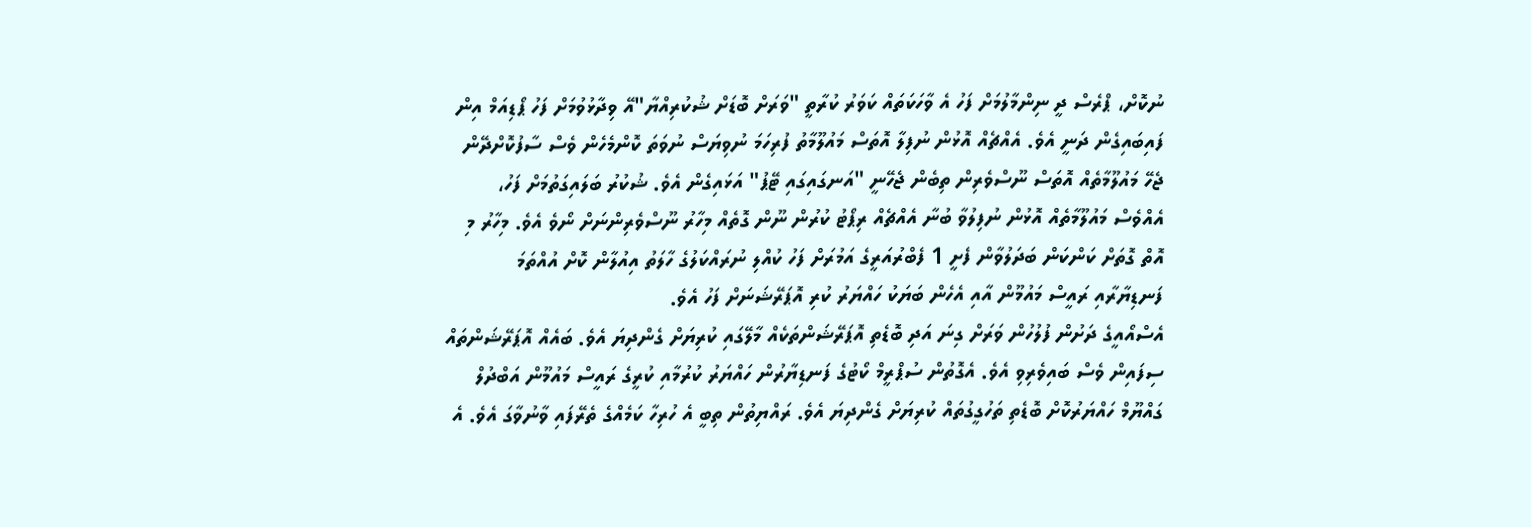ނުކޮށް، ޕްރެސް ދީ ނިންމާލުމަށް ފަހު އެ ވާހަކަތައް ކަވަރު ކުރާތީ "ވަރަށް ބޮޑަށް ޝުކުރިއްޔާ"އޭ ވިދާޅުވުމަށް ފަހު ޕޯޑިއަމް އިން ފައިބައިގެން ދަނީ އެވެ. އެއްޗެއް އޮޅުން ނުފިލާ އޮތަސް މައުލޫމާތު ފުރިހަމަ ނުވިޔަސް ނުވަތަ ކޮންމެހެން ވެސް ސާފުކޮށްދޭން ޖެހޭ މައުލޫމާތެއް އޮތަސް ނޫސްވެރިން ތިބެން ޖެހޭނީ "އަނގައިގައި ޓޭޕު" އަޅައިގެން އެވެ. ޝުކުރު ބަލައިގަތުމަށް ފަހު، އެއްވެސް މައުލޫމާތެއް އޮޅުން ނުފިލުވާ ބުނާ އެއްޗެއް ރިޕޯޓު ކުރުން ނޫން ގޮތެއް މިހާރު ނޫސްވެރިންނަށް ނޯވެ އެވެ. މިހާރު މި އޮތް ގޮތަށް ކަންކަން ބަދަލުވާން ފެށީ 1 ފެބްރުއަރީގެ އަމުރަށް ފަހު ކުއްލި ނުރައްކަލުގެ ހާލަތު އިއުލާން ކޮށް އުއްތަމަ ފަނޑިޔާރާއި ރައީސް މައުމޫން އާއި އެހެން ބަޔަކު ހައްޔަރު ކުރި އޮޕަރޭޝަނަށް ފަހު އެވެ.
އެސްއޯއީގެ ދަށުން ފުލުހުން ވަރަށް ގިނަ އަދި ބޮޑެތި އޮޕަރޭޝަންތަކެއް މާލޭގައި ކުރިޔަށް ގެންދިޔަ އެވެ. ބައެއް އޮޕަރޭޝަންތައް ސިފައިން ވެސް ބައިވެރިވި އެވެ. އެގޮތުން ސުޕްރީމް ކޯޓުގެ ފަނޑިޔާރުން ހައްޔަރު ކުރުމާއި ކުރީގެ ރައީސް މައުމޫން އަބްދުލް ގައްޔޫމް ހައްޔަރުކޮށް ބޮޑެތި ތަހުގީގުތައް ކުރިޔަށް ގެންދިޔަ އެވެ. ރައްޔިތުން ތިބީ އެ ހުރިހާ ކަމެއްގެ ތެރޭފައި ވާނުވާގަ އެވެ. އެ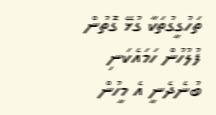ތަހުގީގުތަކާ ގުޅޭ ގޮތުން ފުލުހުން ހަމައެކަނި ބުނެދެނީ އެ މީހުން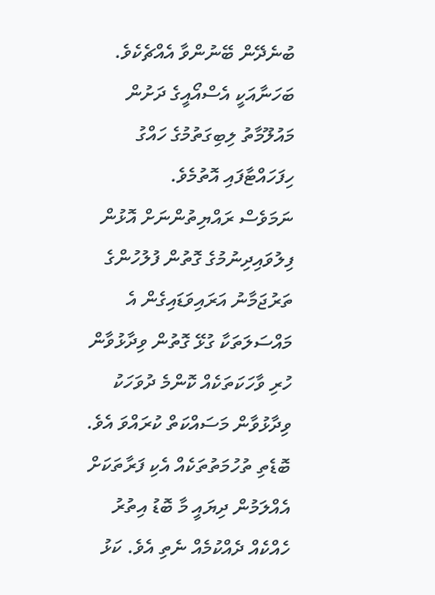ބުނެދޭން ބޭނުންވާ އެއްޗެކެވެ. ބަހަނާއަކީ އެސްއޯއީގެ ދަށުން މައުލޫމާތު ލިބިގަތުމުގެ ހައްގު ހިފަހައްޓާފައި އޮތުމެވެ.
ނަމަވެސް ރައްޔިތުންނަށް އޮޅުން ފިލުވައިދިނުމުގެ ގޮތުން ފުލުހުންގެ ތަރުޖަމާނު އަރައިވަޑައިގެން އެ މައްސަލަތަކާ ގުޅޭ ގޮތުން ވިދާޅުވާން ހުރި ވާހަކަތަކެއް ކޮންމެ ދުވަހަކު ވިދާޅުވާން މަސައްކަތް ކުރައްވަ އެވެ. ބޮޑެތި ތުހުމަތުތަކެއް އެކި ފަރާތަކަށް އެއްލަމުން ދިޔައީ މާ ބޮޑު އިތުރު ހެއްކެއް ދެއްކުމެއް ނެތި އެވެ. ކަޅު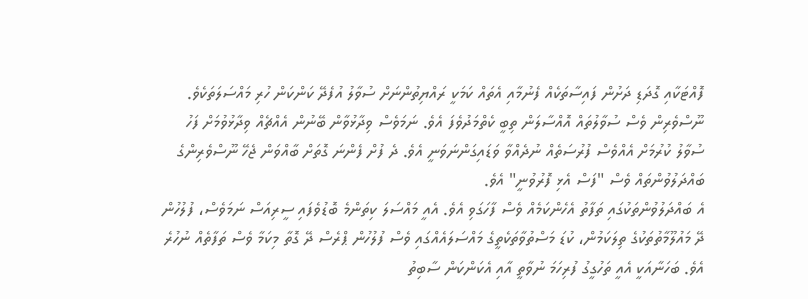ފޮއްޓަކާއި ގޮދަޑި ދަށުން ފައިސާތަކެއް ފެނުމާއި އެތައް ކަމަކީ ރައްޔިތުންނަށް ސުވާލު އުފެދޭ ކަންކަން ހުރި މައްސަލަތަކެވެ. ނޫސްވެރިން ވެސް ސުވާލުތައް އޮއްސާލަން ތިބީ ކެތްމަދުވެފަ އެވެ. ނަމަވެސް ވިދާޅުވާން ބޭނުން އެއްޗެއް ވިދާޅުވުމަށް ފަހު ސުވާލު ކުރުމަށް އެއްވެސް ފުރުސަތެއް ނުދެއްވާ ވަޑައިގަންނަވަނީ އެވެ. ދެ ފުށް ފެންނަ ގޮތަށް ބާއްވަން ޖެހޭ ނޫސްވެރިންގެ ބައްދަލުވުންތައް ވެސް "ފަސް އެޅި ފޮރުވުނީ" އެވެ.
އެ ބައްދަލުވުންތަކުގައި ތަފާތު އެހެންކަމެއް ވެސް ފާހަގަވި އެވެ. އެއީ މައްސަލަ ކިތަންމެ ބޮޑުވެފައި ސީރިއަސް ނަމަވެސް، ފުލުހުން ދޭ މައުލޫމާތުތަކުގެ ތިލަކަމުން، ކުޑަ މަސްތުވާތަކެތީގެ މައްސަލައެއްގައި ވެސް ފުލުހުން ޕްރެސް ދޭ ގޮތާ މިކަމާ ވެސް ތަފާތެއް ނުހުރެ އެވެ. ބަހަނާއަކީ އެއީ ތަހުގީގު ފުރިހަމަ ނުވާތީ އާއި އެކަންކަން ސާބިތު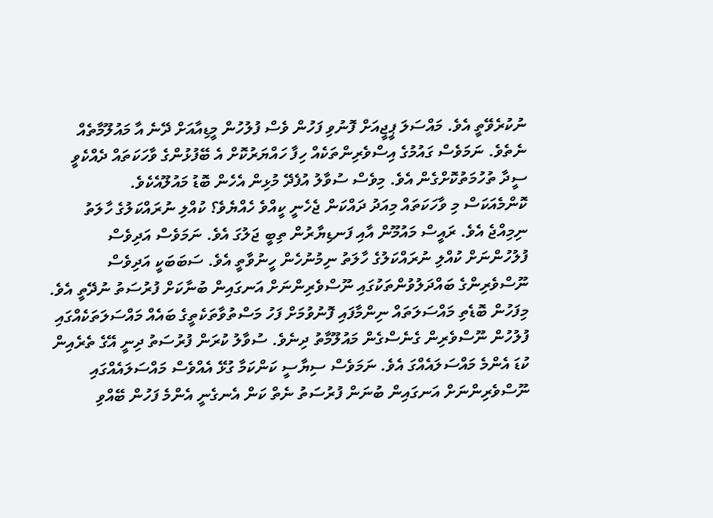ނުކުރެވޭތީ އެވެ. މައްސަލަ ޕީޖީއަށް ފޮނުވި ފަހުން ވެސް ފުލުހުން މީޑިއާއަށް ދޭނެ އާ މައުލޫމާތެއް ނެތެވެ. ނަމަވެސް ގައުމުގެ އިސްވެރިންތަކެއް ހިފާ ހައްޔަރުކޮށް އެ ބޭފުޅުންގެ ވާހަކަތައް ދެއްކެވީ ސީދާ ތުހުމަތުކޮށްގެން އެވެ. މިވެސް ސުވާލު އުފެދޭ މުޅިން އެހެން ބޮޑު މައުލޫއެކެވެ.
ކޮންމެއަކަސް މި ވާހަކަތައް މިއަދު ދައްކަން ޖެހެނީ ކީއްވެ ހެއްޔެވެ؟ ކުއްލި ނުރައްކަލުގެ ހާލަތު ނިމިއްޖެ އެވެ. ރައީސް މައުމޫން އާއި ފަނޑިޔާރުން ތިބީ ޖަލުގަ އެވެ. ނަމަވެސް އަދިވެސް ފުލުހުންނަށް ކުއްލި ނުރައްކަލުގެ ހާލަތު ނިމުނުހެން ހީނުވާތީ އެވެ. ސަބަބަކީ އަދިވެސް ނޫސްވެރިންގެ ބައްދަލުވުންތަކުގައި ނޫސްވެރިންނަށް އަނގައިން ބުނާކަށް ފުރުސަތު ނުދޭތީ އެވެ.
މިފަހުން ބޮޑެތި މައްސަލަތައް ނިންމާފައި ފޮނުވުމަށް ފަހު މަސްތުވާތަކެތީގެ ބައެއް މައްސަލަތަކެއްގައި ފުލުހުން ނޫސްވެރިން ގެނެސްގެން މައުލޫމާތު ދިނެވެ. ސުވާލު ކުރަން ފުރުސަތު ދިނީ އޭގެ ތެރެއިން ކުޑަ އެންމެ މައްސަލައެއްގަ އެވެ. ނަމަވެސް ސިޔާސީ ކަންކަމާ ގުޅޭ އެއްވެސް މައްސަލައެއްގައި ނޫސްވެރިންނަށް އަނގައިން ބުނަން ފުރުސަތު ނެތް ކަން އެނގެނީ އެންމެ ފަހުން ބޭއްވި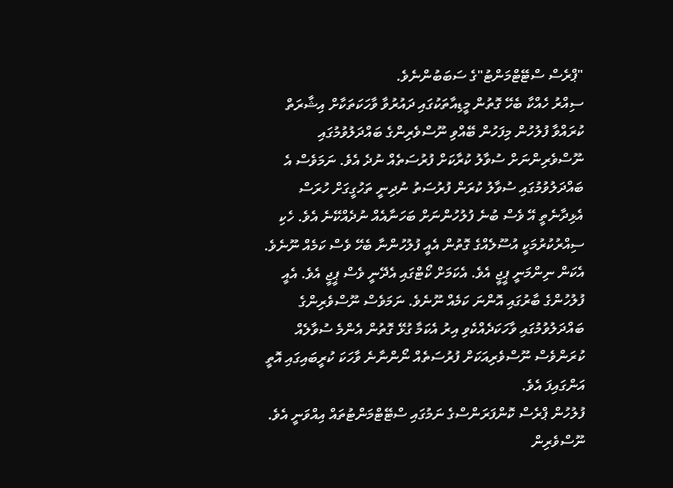"ޕްރެސް ސްޓޭޓްމަންޓު"ގެ ސަބަބުންނެވެ.
ސިއްރު ހެއްކާ ބެހޭ ގޮތުން މީޑިއާތަކުގައި ދައުރުވާ ވާހަކަތަކާށް އިޝާރަތް ކުރައްވާ ފުލުހުން މިފަހުން ބޭއްވި ނޫސްވެރިންގެ ބައްދަލުވުމުގައި ނޫސްވެރިންނަށް ސުވާލު ކުރާކަށް ފުރުސަތެއް ނުދެ އެވެ. ނަމަވެސް އެ ބައްދަލުވުމުގައި ސުވާލު ކުރަން ފުރުސަތު ނުދިނީ ތަހުގީގަށް ހުރަސް އެޅިދާނެތީ އޭ ވެސް ބުނެ ފުލުހުންނަށް ބަހަނާއެއް ނުދެއްކޭނެ އެވެ. ހެކި ސިއްރުކުރުމަކީ އުސޫލެއްގެ ގޮތުން އެއީ ފުލުހުންނާ ބެހޭ ވެސް ކަމެއް ނޫނެވެ. އެކަން ނިންމަނީ ޕީޖީ އެވެ. އެކަމަށް ކޯޓްގައި އެދޭނީ ވެސް ޕީޖީ އެވެ. އެއީ ފުލުހުންގެ ބާރުގައި އޮންނަ ކަމެއް ނޫނެވެ. ނަމަވެސް ނޫސްވެރިންގެ ބައްދަލުވުމުގައި ވާހަކަދެއްކެވި އިރު އެކަމާ ގުޅޭ ގޮތުން އެންމެ ސުވާލެއް ކުރަންވެސް ނޫސްވެރިއަކަށް ފުރުސަތެއް ނޯންނާނެ ވާހަކަ ކުރީބައިގައި އޮތީ އަންގައިފަ އެވެ.
ފުލުހުން ޕްރެސް ކޮންފަރަންސްގެ ނަމުގައި ސްޓޭޓްމަންޓުތައް އިއްވަނީ އެވެ. ނޫސްވެރިން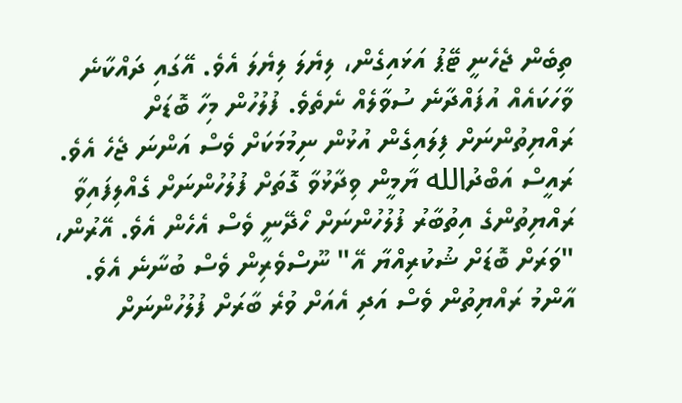ތިބެން ޖެހެނީ ޓޭޕު އަޅައިގެން، ލިޔެލަ ލިޔެލަ އެވެ. އޭގައި ދައްކާނެ ވާހަކައެއް އުފައްދާނެ ސުވާލެއް ނެތެވެ. ފުލުހުން މިހާ ބޮޑަށް ރައްޔިތުންނަށް ފިލައިގެން އުޅުން ނިމުމަކަށް ވެސް އަންނަ ޖެހެ އެވެ. ރައީސް އަބްދުالله ޔާމީން ވިދާޅުވާ ގޮތަށް ފުލުހުންނަށް ގެއްލިފައިވާ ރައްޔިތުންގެ އިތުބާރު ފުލުހުންނަށް ހޯދޭނީ ވެސް އެހެން އެވެ. އޭރުން، "ވަރަށް ބޮޑަށް ޝުކުރިއްޔާ އޭ" ނޫސްވެރިން ވެސް ބުނާނެ އެވެ. އާންމު ރައްޔިތުން ވެސް އަދި އެއަށް ވުރެ ބާރަށް ފުލުހުންނަށް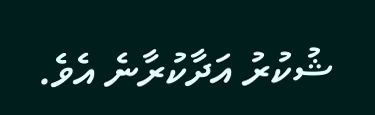ޝުކުރު އަދާކުރާނެ އެވެ.